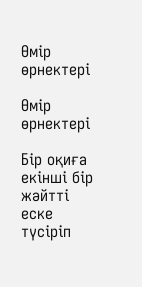Өмір өрнектері

Өмір өрнектері

Бір оқиға екінші бір жәйтті еске түсіріп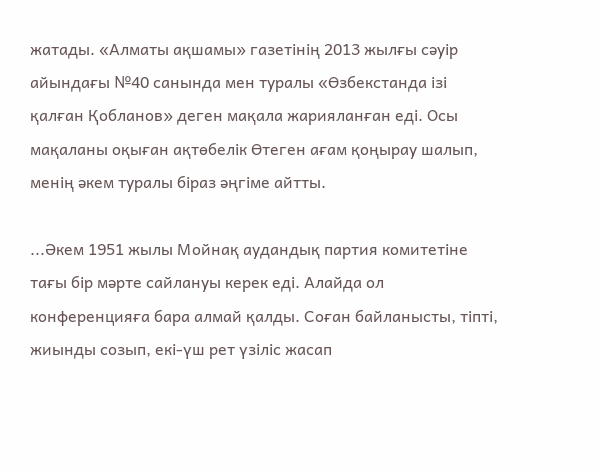жатады. «Алматы ақшамы» газетінің 2013 жылғы сәуір айындағы №40 санында мен туралы «Өзбекстанда ізі қалған Қобланов» деген мақала жарияланған еді. Осы мақаланы оқыған ақтөбелік Өтеген ағам қоңырау шалып, менің әкем туралы біраз әңгіме айтты.

...Әкем 1951 жылы Мойнақ аудандық партия комитетіне тағы бір мәрте сайлануы керек еді. Алайда ол конференцияға бара алмай қалды. Соған байланысты, тіпті, жиынды созып, екі-үш рет үзіліс жасап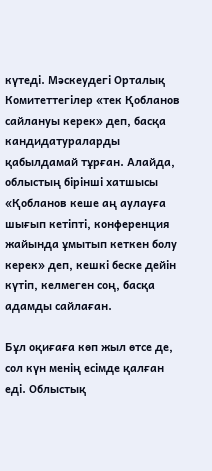күтеді. Мәскеудегі Орталық Комитеттегілер «тек Қобланов сайлануы керек» деп, басқа кандидатураларды қабылдамай тұрған. Алайда, облыстың бірінші хатшысы «Қобланов кеше аң аулауға шығып кетіпті, конференция жайында ұмытып кеткен болу керек» деп, кешкі беске дейін күтіп, келмеген соң, басқа адамды сайлаған.

Бұл оқиғаға көп жыл өтсе де, сол күн менің есімде қалған еді. Облыстық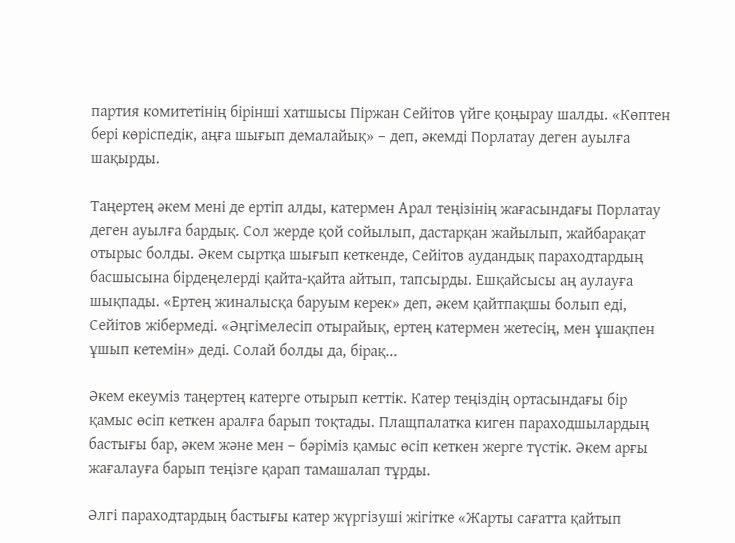партия комитетінің бірінші хатшысы Піржан Сейітов үйге қоңырау шалды. «Көптен бері көріспедік, аңға шығып демалайық» – деп, әкемді Порлатау деген ауылға шақырды.

Таңертең әкем мені де ертіп алды, катермен Арал теңізінің жағасындағы Порлатау деген ауылға бардық. Сол жерде қой сойылып, дастарқан жайылып, жайбарақат отырыс болды. Әкем сыртқа шығып кеткенде, Сейітов аудандық параходтардың басшысына бірдеңелерді қайта-қайта айтып, тапсырды. Ешқайсысы аң аулауға шықпады. «Ертең жиналысқа баруым керек» деп, әкем қайтпақшы болып еді, Сейітов жібермеді. «Әңгімелесіп отырайық, ертең катермен жетесің, мен ұшақпен ұшып кетемін» деді. Солай болды да, бірақ...

Әкем екеуміз таңертең катерге отырып кеттік. Катер теңіздің ортасындағы бір қамыс өсіп кеткен аралға барып тоқтады. Плащпалатка киген параходшылардың бастығы бар, әкем және мен – бәріміз қамыс өсіп кеткен жерге түстік. Әкем арғы жағалауға барып теңізге қарап тамашалап тұрды.

Әлгі параходтардың бастығы катер жүргізуші жігітке «Жарты сағатта қайтып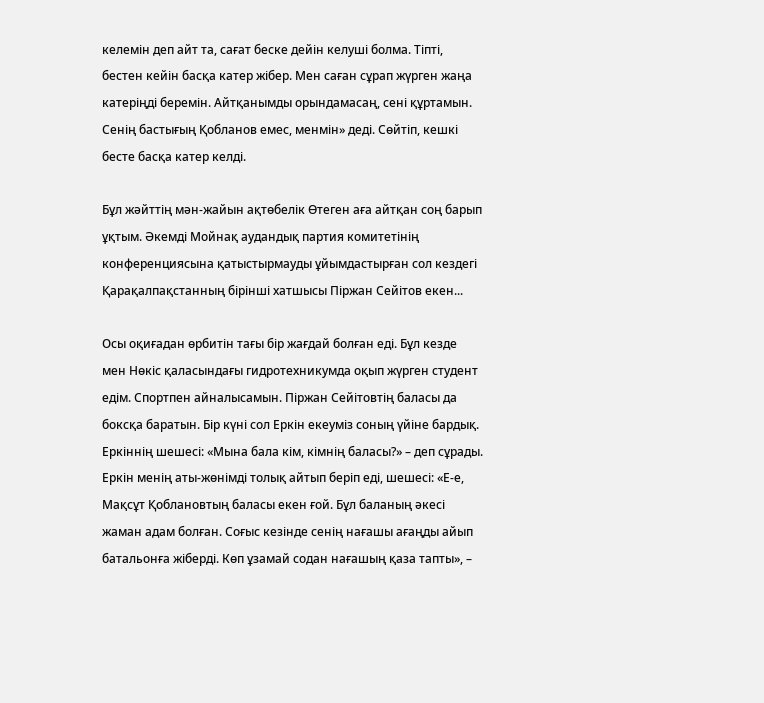келемін деп айт та, сағат беске дейін келуші болма. Тіпті, бестен кейін басқа катер жібер. Мен саған сұрап жүрген жаңа катеріңді беремін. Айтқанымды орындамасаң, сені құртамын. Сенің бастығың Қобланов емес, менмін» деді. Сөйтіп, кешкі бесте басқа катер келді.

Бұл жәйттің мән-жайын ақтөбелік Өтеген аға айтқан соң барып ұқтым. Әкемді Мойнақ аудандық партия комитетінің конференциясына қатыстырмауды ұйымдастырған сол кездегі Қарақалпақстанның бірінші хатшысы Піржан Сейітов екен...

Осы оқиғадан өрбитін тағы бір жағдай болған еді. Бұл кезде мен Нөкіс қаласындағы гидротехникумда оқып жүрген студент едім. Спортпен айналысамын. Піржан Сейітовтің баласы да боксқа баратын. Бір күні сол Еркін екеуміз соның үйіне бардық. Еркіннің шешесі: «Мына бала кім, кімнің баласы?» – деп сұрады. Еркін менің аты-жөнімді толық айтып беріп еді, шешесі: «Е-е, Мақсұт Қоблановтың баласы екен ғой. Бұл баланың әкесі жаман адам болған. Соғыс кезінде сенің нағашы ағаңды айып батальонға жіберді. Көп ұзамай содан нағашың қаза тапты», –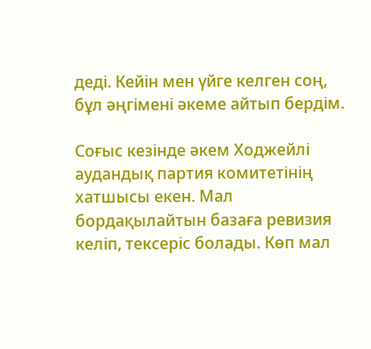деді. Кейін мен үйге келген соң, бұл әңгімені әкеме айтып бердім.

Соғыс кезінде әкем Ходжейлі аудандық партия комитетінің хатшысы екен. Мал бордақылайтын базаға ревизия келіп, тексеріс болады. Көп мал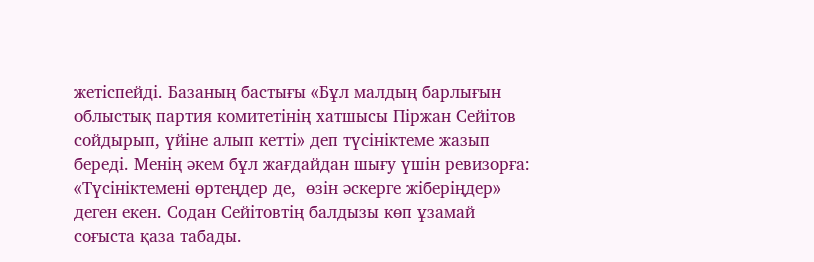жетіспейді. Базаның бастығы «Бұл малдың барлығын облыстық партия комитетінің хатшысы Піржан Сейітов сойдырып, үйіне алып кетті» деп түсініктеме жазып береді. Менің әкем бұл жағдайдан шығу үшін ревизорға: «Түсініктемені өртеңдер де,  өзін әскерге жіберіңдер» деген екен. Содан Сейітовтің балдызы көп ұзамай соғыста қаза табады.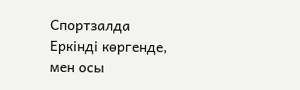Спортзалда Еркінді көргенде, мен осы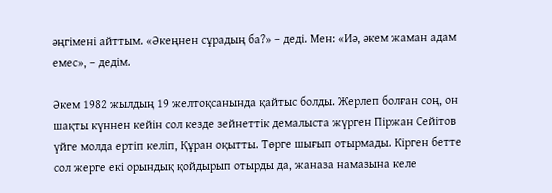әңгімені айттым. «Әкеңнен сұрадың ба?» – деді. Мен: «Иә, әкем жаман адам емес», – дедім.

Әкем 1982 жылдың 19 желтоқсанында қайтыс болды. Жерлеп болған соң, он шақты күннен кейін сол кезде зейнеттік демалыста жүрген Піржан Сейітов үйге молда ертіп келіп, Құран оқытты. Төрге шығып отырмады. Кірген бетте сол жерге екі орындық қойдырып отырды да, жаназа намазына келе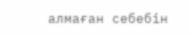алмаған себебін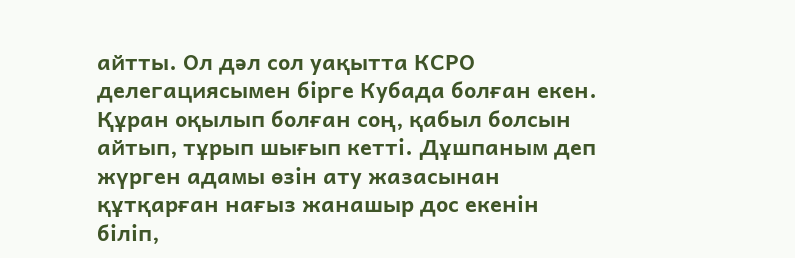айтты. Ол дәл сол уақытта КСРО делегациясымен бірге Кубада болған екен. Құран оқылып болған соң, қабыл болсын айтып, тұрып шығып кетті. Дұшпаным деп жүрген адамы өзін ату жазасынан құтқарған нағыз жанашыр дос екенін біліп,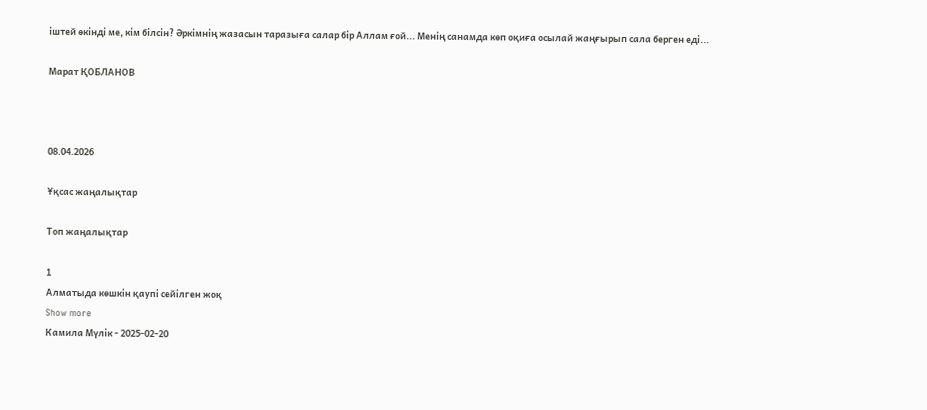іштей өкінді ме, кім білсін? Әркімнің жазасын таразыға салар бір Аллам ғой... Менің санамда көп оқиға осылай жаңғырып сала берген еді...

Марат ҚОБЛАНОВ



08.04.2026

Ұқсас жаңалықтар

Топ жаңалықтар

1
Алматыда көшкін қаупі сейілген жоқ
Show more
Камила Мүлік - 2025-02-20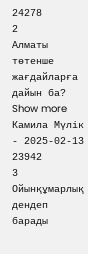24278
2
Алматы төтенше жағдайларға дайын ба?
Show more
Камила Мүлік - 2025-02-13 23942
3
Ойынқұмарлық дендеп барады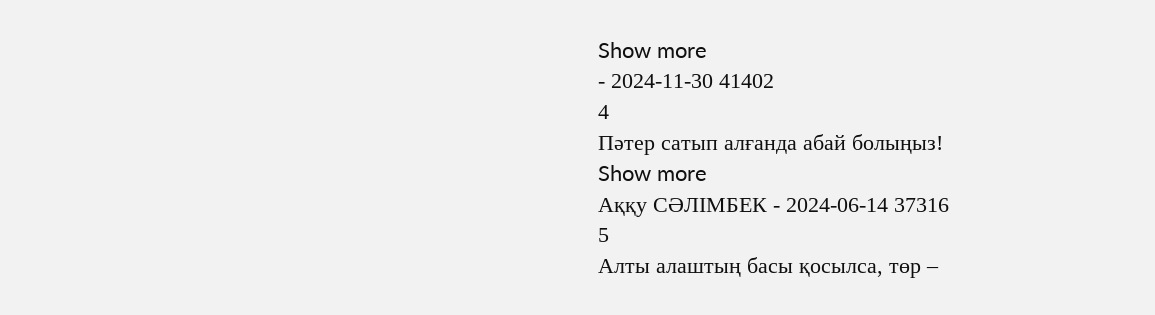Show more
- 2024-11-30 41402
4
Пәтер сатып алғанда абай болыңыз!
Show more
Аққу СӘЛІМБЕК - 2024-06-14 37316
5
Алты алаштың басы қосылса, төр –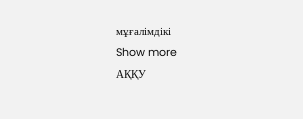мұғалімдікі
Show more
АҚҚУ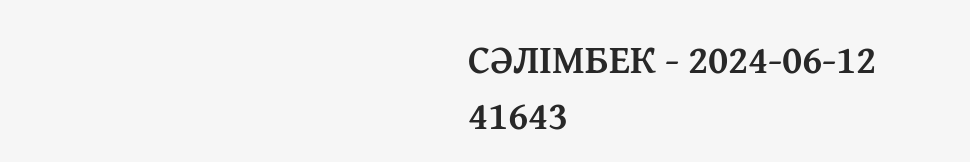СӘЛІМБЕК - 2024-06-12 41643